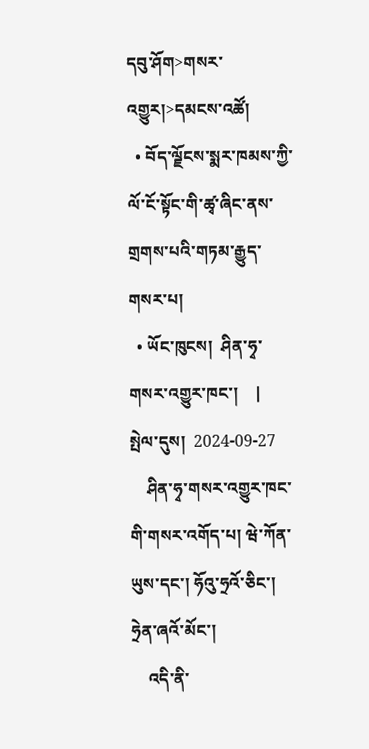དབུ་ཤོག>གསར་འགྱུར།>དམངས་འཚོ།
  • བོད་ལྗོངས་སྨར་ཁམས་ཀྱི་ལོ་ངོ་སྟོང་གི་ཚྭ་ཞིང་ནས་གྲགས་པའི་གཏམ་རྒྱུད་གསར་པ།
  • ཡོང་ཁུངས།  ཤིན་ཧྭ་གསར་འགྱུར་ཁང་།    |     སྤེལ་དུས།  2024-09-27
    ཤིན་ཧྭ་གསར་འགྱུར་ཁང་གི་གསར་འགོད་པ། ཝེ་ཀོན་ཡུས་དང་། ཧོའུ་ཧྲའོ་ཅིང་། ཧྲེན་ཞའོ་མོང་།
    འདི་ནི་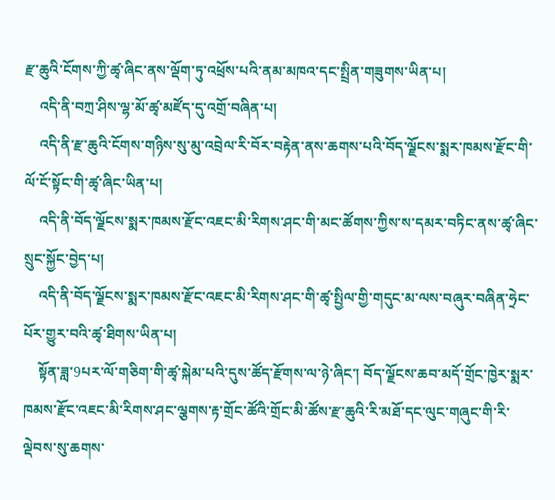རྫ་ཆུའི་ངོགས་ཀྱི་ཚྭ་ཞིང་ནས་ལྡོག་ཏུ་འཕྲོས་པའི་ནམ་མཁའ་དང་སྤྲིན་གཟུགས་ཡིན་པ།
    འདི་ནི་བཀྲ་ཤིས་ལྷ་མོ་ཚྭ་མཛོད་དུ་འགྲོ་བཞིན་པ།
    འདི་ནི་རྫ་ཆུའི་ངོགས་གཉིས་སུ་མུ་འབྲེལ་རི་བོར་བརྟེན་ནས་ཆགས་པའི་བོད་ལྗོངས་སྨར་ཁམས་རྫོང་གི་ལོ་ངོ་སྟོང་གི་ཚྭ་ཞིང་ཡིན་པ།
    འདི་ནི་བོད་ལྗོངས་སྨར་ཁམས་རྫོང་འཇང་མི་རིགས་ཤང་གི་མང་ཚོགས་ཀྱིས་ས་དམར་བཏིང་ནས་ཚྭ་ཞིང་སྲུང་སྐྱོང་བྱེད་པ།
    འདི་ནི་བོད་ལྗོངས་སྨར་ཁམས་རྫོང་འཇང་མི་རིགས་ཤང་གི་ཚྭ་སྤྱིལ་གྱི་གདུང་མ་ལས་བཞུར་བཞིན་ཧྲེང་པོར་གྱུར་བའི་ཚྭ་ཐིགས་ཡིན་པ།
    སྟོན་ཟླ་9པར་ལོ་གཅིག་གི་ཚྭ་སྐེམ་པའི་དུས་ཚོད་རྫོགས་ལ་ཉེ་ཞིང་། བོད་ལྗོངས་ཆབ་མདོ་གྲོང་ཁྱེར་སྨར་ཁམས་རྫོང་འཇང་མི་རིགས་ཤང་ལྕགས་རྟ་གྲོང་ཚོའི་གྲོང་མི་ཚོས་རྫ་ཆུའི་རི་མཐོ་དང་ལུང་གཞུང་གི་རི་ལྡེབས་སུ་ཆགས་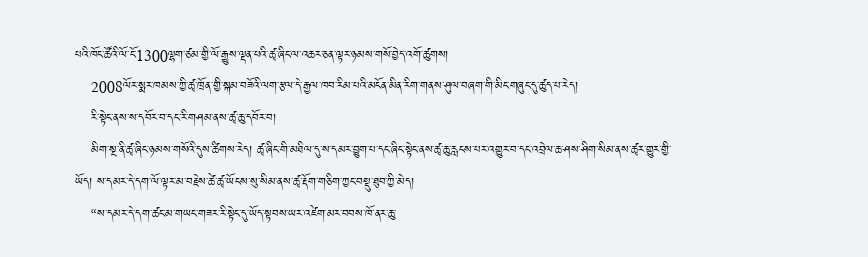པའི་ཁོང་ཚོའི་ལོ་ངོ་1300ལྷག་ཙམ་གྱི་ལོ་རྒྱུས་ལྡན་པའི་ཚྭ་ཞིང་ལ་འཆར་ཅན་ལྟར་ཉམས་གསོ་བྱེད་འགོ་ཚུགས།
    2008ལོར་སྨར་ཁམས་ཀྱི་ཚྭ་ཁྲོན་གྱི་སྐམ་བཟོའི་ལག་རྩལ་དེ་རྒྱལ་ཁབ་རིམ་པའི་མངོན་མིན་རིག་གནས་ཤུལ་བཞག་གི་མིང་གཞུང་དུ་ཚུད་པ་རེད།
    རི་སྟེང་ནས་ས་དབོར་བ་དང་རི་གཤམ་ནས་ཚྭ་ཆུ་དབོར་བ།
    མིག་སྔ་ནི་ཚྭ་ཞིང་ཉམས་གསོའི་དུས་ཚིགས་རེད། ཚྭ་ཞིང་གི་མཐིལ་དུ་ས་དམར་བྱུག་པ་དང་ཞིང་སྟེང་ནས་ཚྭ་ཆུ་རླངས་པར་འགྱུར་བ་དང་འབྲེལ་ཆ་ཤས་ཤིག་སིམ་ནས་ཚྭར་གྱུར་གྱི་ཡོད། ས་དམར་དེ་དག་ལོ་ལྟར་མ་བརྗེས་ཚེ་ཚྭ་ཡོངས་སུ་སིམ་ནས་ཚྭ་རྡོག་གཅིག་ཀྱང་བསྡུ་ཐུབ་ཀྱི་མེད།
    “ས་དམར་དེ་དག་ཚང་མ་གཡང་གཟར་རི་སྟེང་དུ་ཡོད་སྟབས་ཡར་འཛེག་མར་བབས་ཁོ་ནར་ཆུ་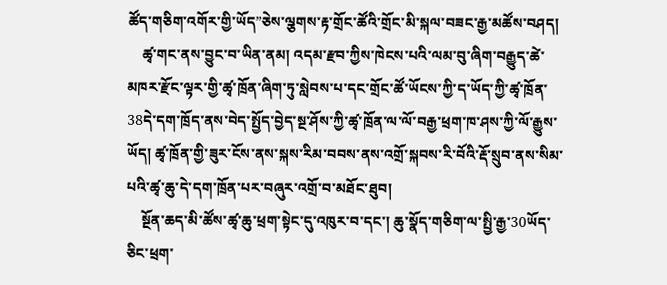ཚོད་གཅིག་འགོར་གྱི་ཡོད”ཅེས་ལྕགས་རྟ་གྲོང་ཚོའི་གྲོང་མི་སྐལ་བཟང་རྒྱ་མཚོས་བཤད།
    ཚྭ་གང་ནས་བྱུང་བ་ཡིན་ནམ། འདམ་རྫབ་ཀྱིས་ཁེངས་པའི་ལམ་བུ་ཞིག་བརྒྱུད་ཚེ་མཁར་རྫོང་ལྟར་གྱི་ཚྭ་ཁྲོན་ཞིག་ཏུ་སླེབས་པ་དང་གྲོང་ཚོ་ཡོངས་ཀྱི་ད་ཡོད་ཀྱི་ཚྭ་ཁྲོན་38དེ་དག་ཁྲོད་ནས་བེད་སྤྱོད་བྱེད་སྔ་ཤོས་ཀྱི་ཚྭ་ཁྲོན་ལ་ལོ་བརྒྱ་ཕྲག་ཁ་ཤས་ཀྱི་ལོ་རྒྱུས་ཡོད། ཚྭ་ཁྲོན་གྱི་ཟུར་ངོས་ནས་སྐས་རིམ་བབས་ནས་འགྲོ་སྐབས་རི་བོའི་རྡོ་སྲུབ་ནས་སིམ་པའི་ཚྭ་ཆུ་དེ་དག་ཁྲོན་པར་བཞུར་འགྲོ་བ་མཐོང་ཐུབ།
    སྔོན་ཆད་མི་ཚོས་ཚྭ་ཆུ་ཕྲག་སྟེང་དུ་འཁུར་བ་དང་། ཆུ་སྣོད་གཅིག་ལ་སྤྱི་རྒྱ་30ཡོད་ཅིང་ཕྲག་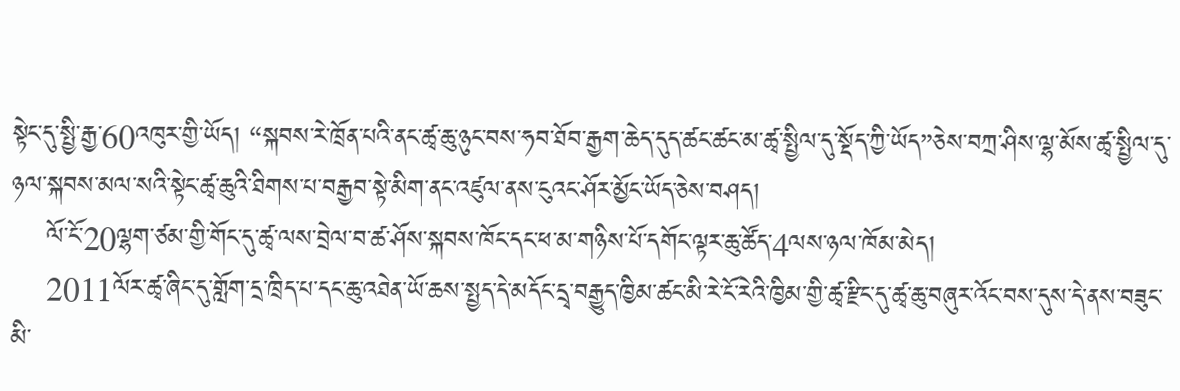སྟེང་དུ་སྤྱི་རྒྱ་60འཁུར་གྱི་ཡོད། “སྐབས་རེ་ཁྲོན་པའི་ནང་ཚྭ་ཆུ་ཉུང་བས་ཧབ་ཐོབ་རྒྱག་ཆེད་དུད་ཚང་ཚང་མ་ཚྭ་སྤྱིལ་དུ་སྡོད་ཀྱི་ཡོད”ཅེས་བཀྲ་ཤིས་ལྷ་མོས་ཚྭ་སྤྱིལ་དུ་ཉལ་སྐབས་མལ་སའི་སྟེང་ཚྭ་ཆུའི་ཐིགས་པ་བརྒྱབ་སྟེ་མིག་ནང་འཛུལ་ནས་ངུའང་ཤོར་མྱོང་ཡོད་ཅེས་བཤད།
    ལོ་ངོ་20ལྷག་ཙམ་གྱི་གོང་དུ་ཚྭ་ལས་བྲེལ་བ་ཚ་ཤོས་སྐབས་ཁོང་དང་ཕ་མ་གཉིས་པོ་དགོང་ལྟར་ཆུ་ཚོད་4ལས་ཉལ་ཁོམ་མེད།
    2011ལོར་ཚྭ་ཞིང་དུ་གློག་དྲ་ཁྲིད་པ་དང་ཆུ་འཐེན་ཡོ་ཆས་སྤྱད་དེ་མདོང་དྲྭ་བརྒྱུད་ཁྱིམ་ཚང་མི་རེ་ངོ་རེའི་ཁྱིམ་གྱི་ཚྭ་རྫིང་དུ་ཚྭ་ཆུ་བཞུར་འོང་བས་དུས་དེ་ནས་བཟུང་མི་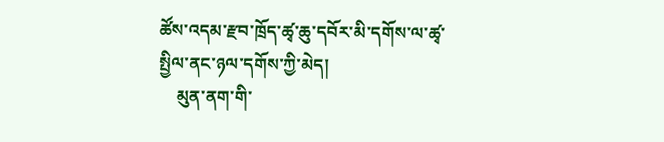ཚོས་འདམ་རྫབ་ཁྲོད་ཚྭ་ཆུ་དབོར་མི་དགོས་ལ་ཚྭ་སྤྱིལ་ནང་ཉལ་དགོས་ཀྱི་མེད།
    མུན་ནག་གི་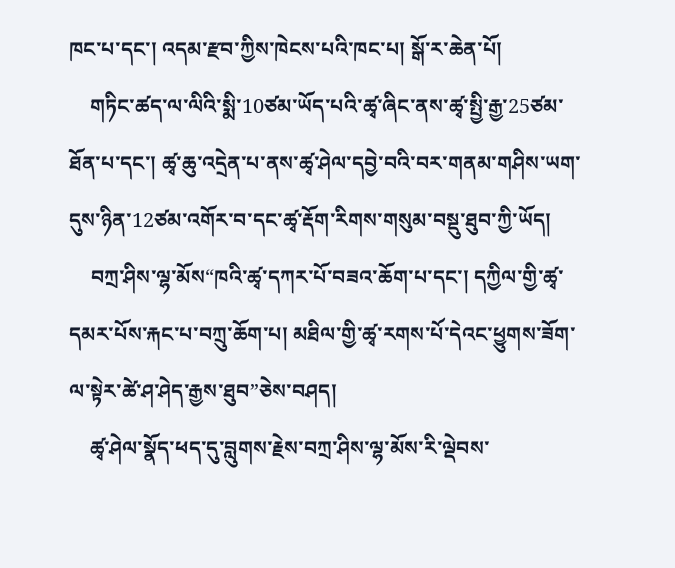ཁང་པ་དང་། འདམ་རྫབ་ཀྱིས་ཁེངས་པའི་ཁང་པ། སྒོ་ར་ཆེན་པོ།
    གཏིང་ཚད་ལ་ལིའི་སྨི་10ཙམ་ཡོད་པའི་ཚྭ་ཞིང་ནས་ཚྭ་སྤྱི་རྒྱ་25ཙམ་ཐོན་པ་དང་། ཚྭ་ཆུ་འདྲེན་པ་ནས་ཚྭ་ཤེལ་དབྱེ་བའི་བར་གནམ་གཤིས་ཡག་དུས་ཉིན་12ཙམ་འགོར་བ་དང་ཚྭ་རྡོག་རིགས་གསུམ་བསྡུ་ཐུབ་ཀྱི་ཡོད།
    བཀྲ་ཤིས་ལྷ་མོས“ཁའི་ཚྭ་དཀར་པོ་བཟའ་ཆོག་པ་དང་། དཀྱིལ་གྱི་ཚྭ་དམར་པོས་རྐང་པ་བཀྲུ་ཆོག་པ། མཐིལ་གྱི་ཚྭ་རགས་པོ་དེའང་ཕྱུགས་ཟོག་ལ་སྟེར་ཚེ་ཤ་ཤེད་རྒྱས་ཐུབ”ཅེས་བཤད།
    ཚྭ་ཤེལ་སྣོད་ཕད་དུ་བླུགས་རྗེས་བཀྲ་ཤིས་ལྷ་མོས་རི་ལྡེབས་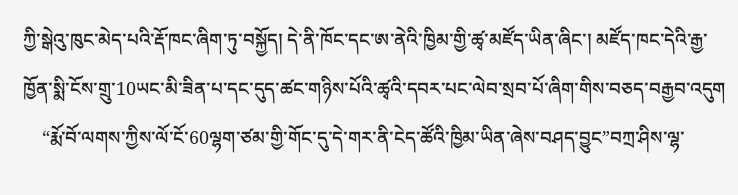ཀྱི་སྒེའུ་ཁུང་མེད་པའི་རྡོ་ཁང་ཞིག་ཏུ་བསྐྱོད། དེ་ནི་ཁོང་དང་ཨ་ནེའི་ཁྱིམ་གྱི་ཚྭ་མཛོད་ཡིན་ཞིང་། མཛོད་ཁང་དེའི་རྒྱ་ཁྱོན་སྨི་ངོས་གྲུ་10ཡང་མི་ཟིན་པ་དང་དུད་ཚང་གཉིས་པོའི་ཚྭའི་དབར་པང་ལེབ་སྲབ་པོ་ཞིག་གིས་བཅད་བརྒྱབ་འདུག
    “རྨོ་བོ་ལགས་ཀྱིས་ལོ་ངོ་60ལྷག་ཙམ་གྱི་གོང་དུ་དེ་གར་ནི་ངེད་ཚོའི་ཁྱིམ་ཡིན་ཞེས་བཤད་བྱུང”བཀྲ་ཤིས་ལྷ་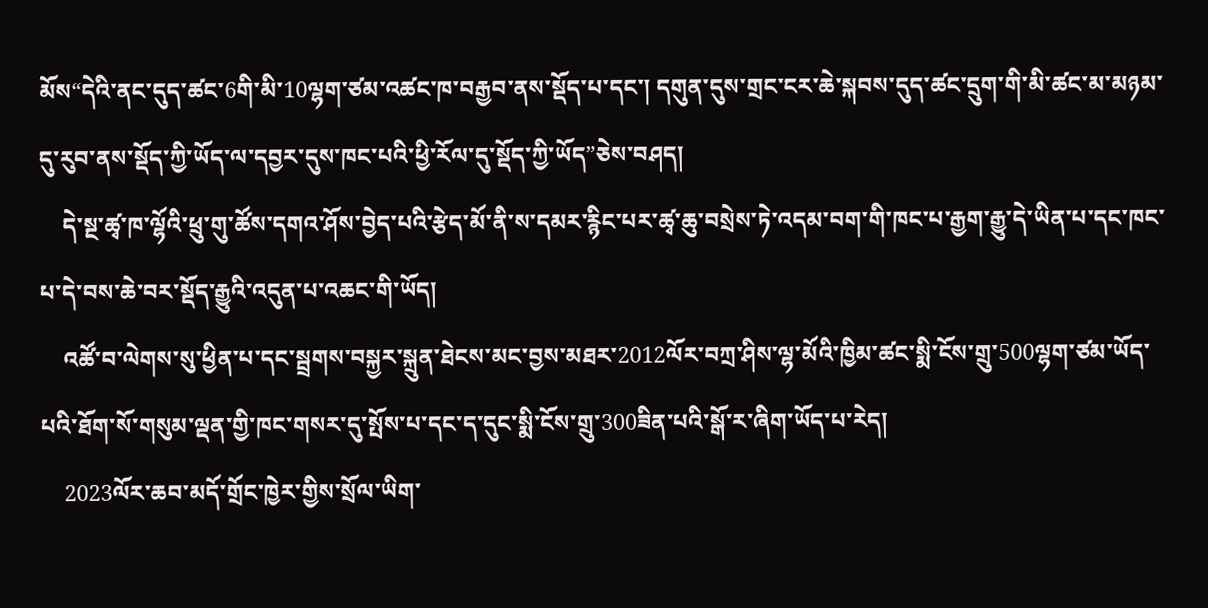མོས“དེའི་ནང་དུད་ཚང་6གི་མི་10ལྷག་ཙམ་འཚང་ཁ་བརྒྱབ་ནས་སྡོད་པ་དང་། དགུན་དུས་གྲང་ངར་ཆེ་སྐབས་དུད་ཚང་དྲུག་གི་མི་ཚང་མ་མཉམ་དུ་རུབ་ནས་སྡོད་ཀྱི་ཡོད་ལ་དབྱར་དུས་ཁང་པའི་ཕྱི་རོལ་དུ་སྡོད་ཀྱི་ཡོད”ཅེས་བཤད།
    དེ་སྔ་ཚྭ་ཁ་ལྷོའི་ཕྲུ་གུ་ཚོས་དགའ་ཤོས་བྱེད་པའི་རྩེད་མོ་ནི་ས་དམར་རྙིང་པར་ཚྭ་ཆུ་བསྲེས་ཏེ་འདམ་བག་གི་ཁང་པ་རྒྱག་རྒྱུ་དེ་ཡིན་པ་དང་ཁང་པ་དེ་བས་ཆེ་བར་སྡོད་རྒྱུའི་འདུན་པ་འཆང་གི་ཡོད།
    འཚོ་བ་ལེགས་སུ་ཕྱིན་པ་དང་སྦྲགས་བསྐྱར་སྐྲུན་ཐེངས་མང་བྱས་མཐར་2012ལོར་བཀྲ་ཤིས་ལྷ་མོའི་ཁྱིམ་ཚང་སྨི་ངོས་གྲུ་500ལྷག་ཙམ་ཡོད་པའི་ཐོག་སོ་གསུམ་ལྡན་གྱི་ཁང་གསར་དུ་སྤོས་པ་དང་ད་དུང་སྨི་ངོས་གྲུ་300ཟིན་པའི་སྒོ་ར་ཞིག་ཡོད་པ་རེད།
    2023ལོར་ཆབ་མདོ་གྲོང་ཁྱེར་གྱིས་སྲོལ་ཡིག་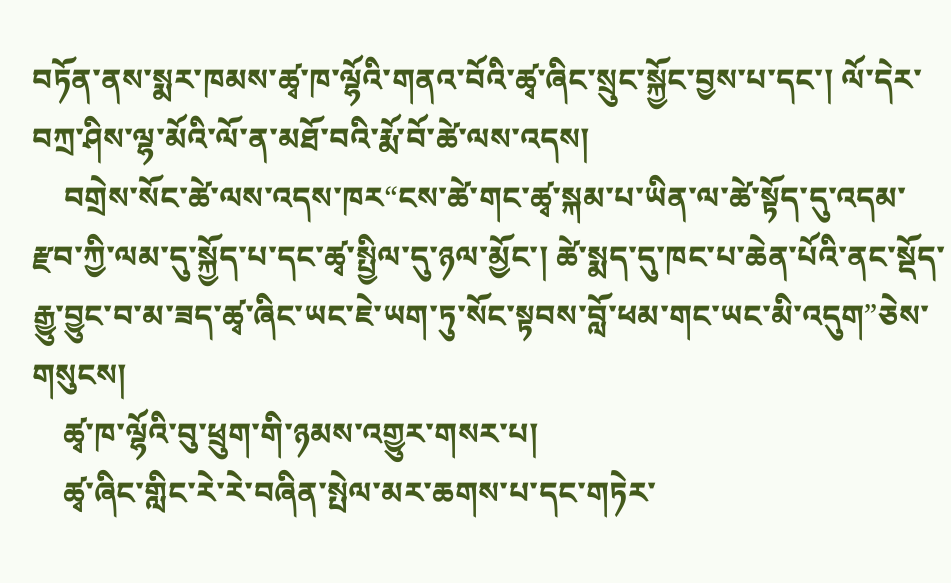བཏོན་ནས་སྨར་ཁམས་ཚྭ་ཁ་ལྷོའི་གནའ་བོའི་ཚྭ་ཞིང་སྲུང་སྐྱོང་བྱས་པ་དང་། ལོ་དེར་བཀྲ་ཤིས་ལྷ་མོའི་ལོ་ན་མཐོ་བའི་རྨོ་བོ་ཚེ་ལས་འདས།
    བགྲེས་སོང་ཚེ་ལས་འདས་ཁར“ངས་ཚེ་གང་ཚྭ་སྐམ་པ་ཡིན་ལ་ཚེ་སྟོད་དུ་འདམ་རྫབ་ཀྱི་ལམ་དུ་སྐྱོད་པ་དང་ཚྭ་སྤྱིལ་དུ་ཉལ་མྱོང་། ཚེ་སྨད་དུ་ཁང་པ་ཆེན་པོའི་ནང་སྡོད་རྒྱུ་བྱུང་བ་མ་ཟད་ཚྭ་ཞིང་ཡང་ཇེ་ཡག་ཏུ་སོང་སྟབས་བློ་ཕམ་གང་ཡང་མི་འདུག”ཅེས་གསུངས།
    ཚྭ་ཁ་ལྷོའི་བུ་ཕྲུག་གི་ཉམས་འགྱུར་གསར་པ།
    ཚྭ་ཞིང་གླིང་རེ་རེ་བཞིན་སྤེལ་མར་ཆགས་པ་དང་གཏེར་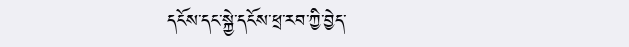དངོས་དང་སྐྱེ་དངོས་ཕྲ་རབ་ཀྱི་བྱེད་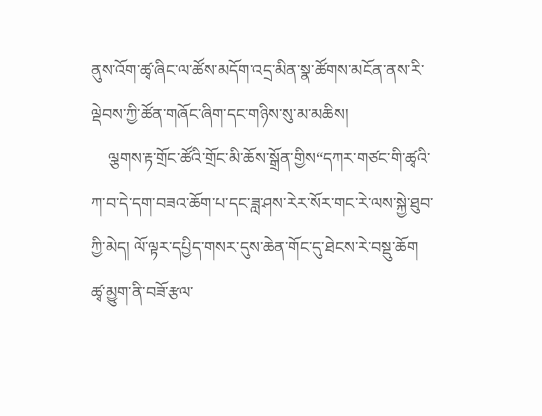ནུས་འོག་ཚྭ་ཞིང་ལ་ཚོས་མདོག་འདྲ་མིན་སྣ་ཚོགས་མངོན་ནས་རི་ལྡེབས་ཀྱི་ཚོན་གཞོང་ཞིག་དང་གཉིས་སུ་མ་མཆིས།
    ལྕགས་རྟ་གྲོང་ཚོའི་གྲོང་མི་ཆོས་སྒྲོན་གྱིས“དཀར་གཙང་གི་ཚྭའི་ཀ་བ་དེ་དག་བཟའ་ཆོག་པ་དང་ཟླ་ཤས་རེར་སོར་གང་རེ་ལས་སྐྱེ་ཐུབ་ཀྱི་མེད། ལོ་ལྟར་དཔྱིད་གསར་དུས་ཆེན་གོང་དུ་ཐེངས་རེ་བསྡུ་ཆོག ཚྭ་མྱུག་ནི་བཟོ་རྩལ་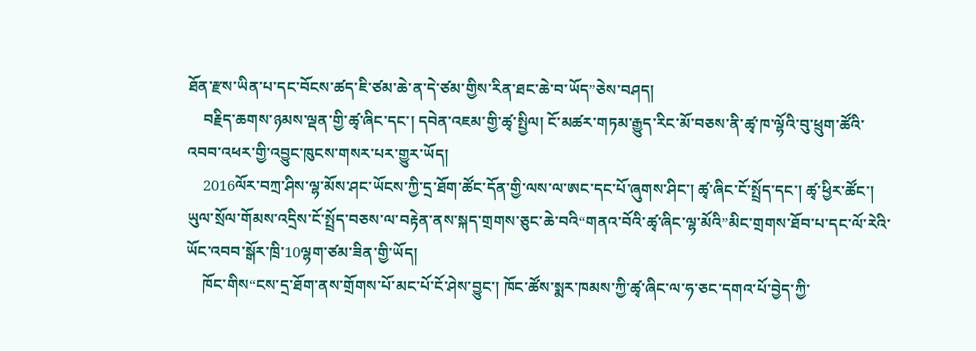ཐོན་རྫས་ཡིན་པ་དང་བོངས་ཚད་ཇི་ཙམ་ཆེ་ན་དེ་ཙམ་གྱིས་རིན་ཐང་ཆེ་བ་ཡོད”ཅེས་བཤད།
    བརྗིད་ཆགས་ཉམས་ལྡན་གྱི་ཚྭ་ཞིང་དང་། དབེན་འཇམ་གྱི་ཚྭ་སྤྱིལ། ངོ་མཚར་གཏམ་རྒྱུད་རིང་མོ་བཅས་ནི་ཚྭ་ཁ་ལྷོའི་བུ་ཕྲུག་ཚོའི་འབབ་འཕར་གྱི་འབྱུང་ཁུངས་གསར་པར་གྱུར་ཡོད།
    2016ལོར་བཀྲ་ཤིས་ལྷ་མོས་ཤང་ཡོངས་ཀྱི་དྲ་ཐོག་ཚོང་དོན་གྱི་ལས་ལ་ཨང་དང་པོ་ཞུགས་ཤིང་། ཚྭ་ཞིང་ངོ་སྤྲོད་དང་། ཚྭ་ཕྱིར་ཚོང་། ཡུལ་སྲོལ་གོམས་འདྲིས་ངོ་སྤྲོད་བཅས་ལ་བརྟེན་ནས་སྐད་གྲགས་ཅུང་ཆེ་བའི“གནའ་བོའི་ཚྭ་ཞིང་ལྷ་མོའི”མིང་གྲགས་ཐོབ་པ་དང་ལོ་རེའི་ཡོང་འབབ་སྒོར་ཁྲི་10ལྷག་ཙམ་ཟིན་གྱི་ཡོད།
    ཁོང་གིས“ངས་དྲ་ཐོག་ནས་གྲོགས་པོ་མང་པོ་ངོ་ཤེས་བྱུང་། ཁོང་ཚོས་སྨར་ཁམས་ཀྱི་ཚྭ་ཞིང་ལ་ཧ་ཅང་དགའ་པོ་བྱེད་ཀྱི་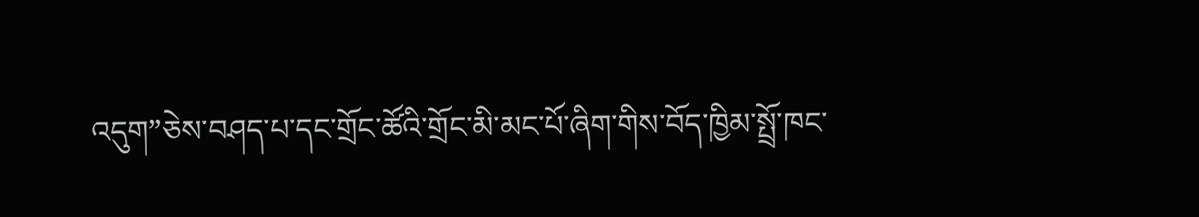འདུག”ཅེས་བཤད་པ་དང་གྲོང་ཚོའི་གྲོང་མི་མང་པོ་ཞིག་གིས་བོད་ཁྱིམ་སྤྲོ་ཁང་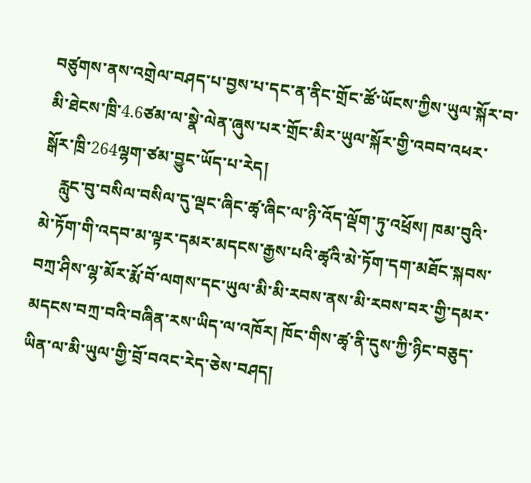བཙུགས་ནས་འགྲེལ་བཤད་པ་བྱས་པ་དང་ན་ནིང་གྲོང་ཚོ་ཡོངས་ཀྱིས་ཡུལ་སྐོར་བ་མི་ཐེངས་ཁྲི་4.6ཙམ་ལ་སྣེ་ལེན་ཞུས་པར་གྲོང་མིར་ཡུལ་སྐོར་གྱི་འབབ་འཕར་སྒོར་ཁྲི་264ལྷག་ཙམ་བྱུང་ཡོད་པ་རེད།
    རླུང་བུ་བསིལ་བསིལ་དུ་ལྡང་ཞིང་ཚྭ་ཞིང་ལ་ཉི་འོད་ལྡོག་ཏུ་འཕྲོས། ཁམ་བུའི་མེ་ཏོག་གི་འདབ་མ་ལྟར་དམར་མདངས་རྒྱས་པའི་ཚྭའི་མེ་ཏོག་དག་མཐོང་སྐབས་བཀྲ་ཤིས་ལྷ་མོར་རྨོ་བོ་ལགས་དང་ཡུལ་མི་མི་རབས་ནས་མི་རབས་བར་གྱི་དམར་མདངས་བཀྲ་བའི་བཞིན་རས་ཡིད་ལ་འཁོར། ཁོང་གིས་ཚྭ་ནི་དུས་ཀྱི་ཉིང་བཅུད་ཡིན་ལ་མི་ཡུལ་གྱི་བྲོ་བའང་རེད་ཅེས་བཤད།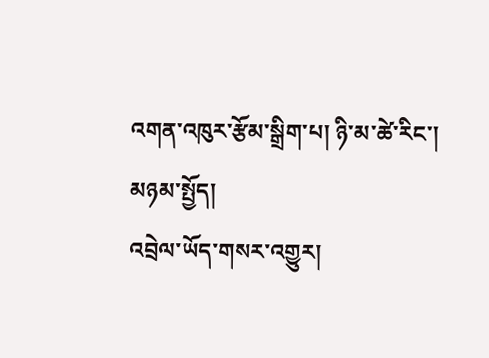འགན་འཁུར་རྩོམ་སྒྲིག་པ། ཉི་མ་ཚེ་རིང་།
མཉམ་སྤྱོད།
འབྲེལ་ཡོད་གསར་འགྱུར།